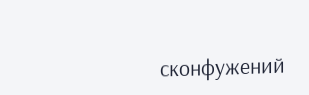сконфужений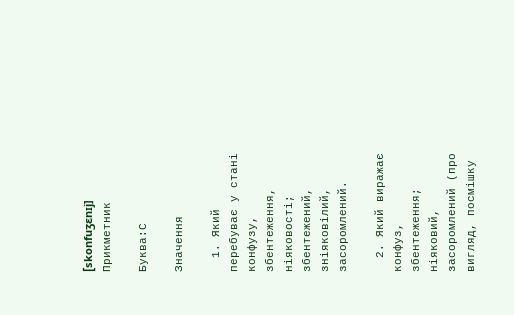[skonfuʒɛnɪj] Прикметник

Буква:С

Значення

  1. Який перебуває у стані конфузу, збентеження, ніяковості; збентежений, зніяковілий, засоромлений.

  2. Який виражає конфуз, збентеження; ніяковий, засоромлений (про вигляд, посмішку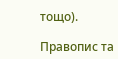тощо).

Правопис та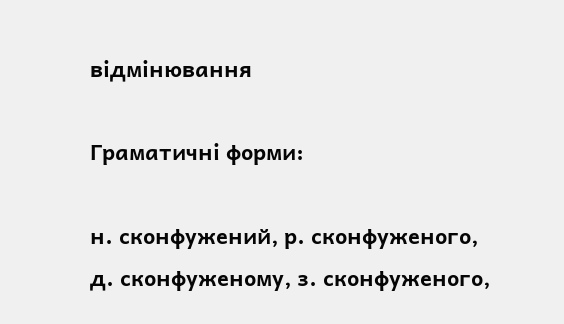відмінювання

Граматичні форми:

н. сконфужений, р. сконфуженого, д. сконфуженому, з. сконфуженого,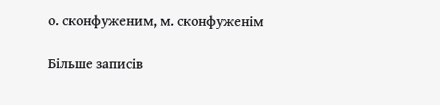о. сконфуженим, м. сконфуженім

Більше записів